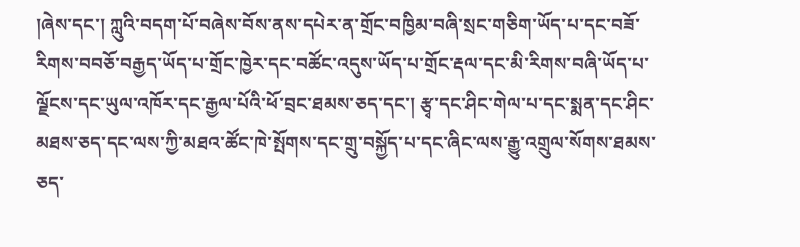།ཞེས་དང་། ཀླུའི་བདག་པོ་བཞེས་བོས་ནས་དཔེར་ན་གྲོང་བཁྱིམ་བཞི་སྲང་གཅིག་ཡོད་པ་དང་བཟོ་རིགས་བབཅོ་བརྒྱད་ཡོད་པ་གྲོང་ཁྱེར་དང་བཚོང་འདུས་ཡོད་པ་གྲོང་རྡལ་དང་མི་རིགས་བཞི་ཡོད་པ་ལྗོངས་དང་ཡུལ་འཁོར་དང་རྒྱལ་པོའི་ཕོ་བྲང་ཐམས་ཅད་དང་། རྩྭ་དང་ཤིང་གེལ་པ་དང་སྨན་དང་ཤིང་མཐས་ཅད་དང་ལས་ཀྱི་མཐའ་ཚོང་ཁེ་སྤོགས་དང་གྲུ་བསྐྱོད་པ་དང་ཞིང་ལས་རྒྱུ་འགྲུལ་སོགས་ཐམས་ཅད་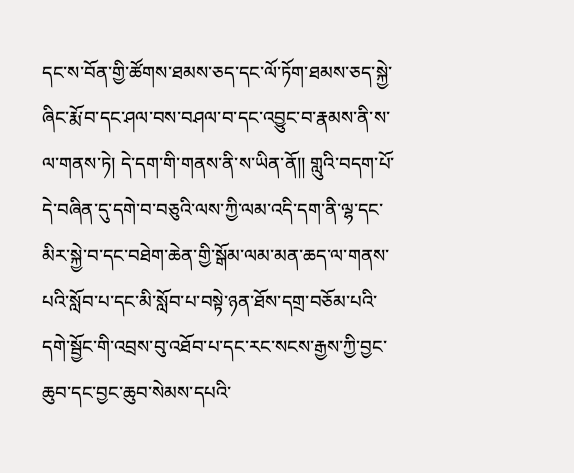དང་ས་བོན་གྱི་ཚོགས་ཐམས་ཅད་དང་ལོ་ཏོག་ཐམས་ཅད་སྐྱེ་ཞིང་རྨོ་བ་དང་ཤལ་བས་བཤལ་བ་དང་འབྱུང་བ་རྣམས་ནི་ས་ལ་གནས་ཏེ། དེ་དག་གི་གནས་ནི་ས་ཡིན་ནོ།། གླུའི་བདག་པོ་དེ་བཞིན་དུ་དགེ་བ་བཅུའི་ལས་ཀྱི་ལམ་འདི་དག་ནི་ལྷ་དང་མིར་སྐྱེ་བ་དང་བཐེག་ཆེན་གྱི་སྒོམ་ལམ་མན་ཆད་ལ་གནས་པའི་སློབ་པ་དང་མི་སློབ་པ་བསྟེ་ཉན་ཐོས་དགྲ་བཅོམ་པའི་དགེ་སྦྱོང་གི་འབྲས་བུ་འཐོབ་པ་དང་རང་སངས་རྒྱས་ཀྱི་བྱང་ཆུབ་དང་བྱང་ཆུབ་སེམས་དཔའི་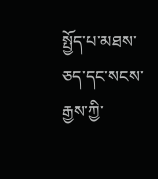སྤྱོད་པ་མཐས་ཅད་དང་སངས་རྒྱས་ཀྱི་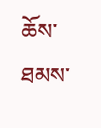ཆོས་ཐམས་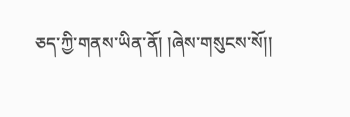ཅད་ཀྱི་གནས་ཡིན་ནོ། །ཞེས་གསུངས་སོ།།